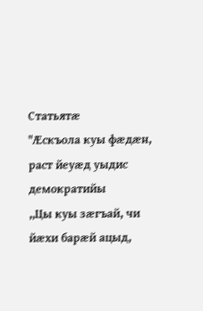Статьятæ
"Æскъола куы фæдæн, раст йеуæд уыдис демократийы
,,Цы куы зæгъай, чи йæхи барæй ацыд,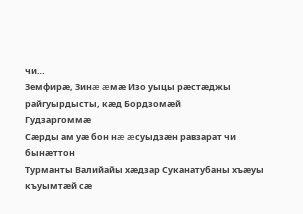чи…
Земфирæ, Зинæ æмæ Изо уыцы рæстæджы райгуырдысты, кæд Бордзомæй
Гудзаргоммæ
Сæрды ам уæ бон нæ æсуыдзæн равзарат чи бынæттон
Турманты Валийайы хæдзар Суканатубаны хъæуы къуымтæй сæ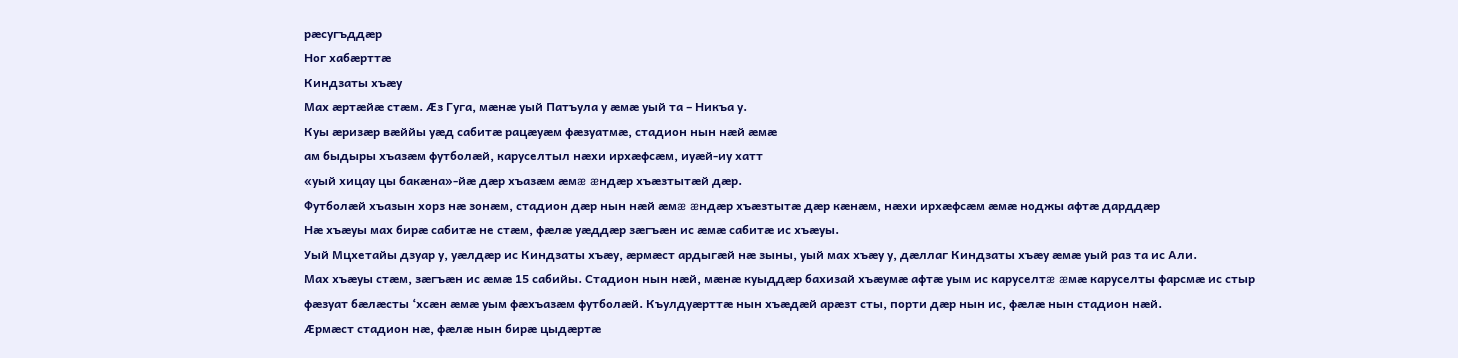рæсугъддæр
Ног хабæрттæ
Киндзаты хъæу
Мах æртæйæ стæм. Æз Гуга, мæнæ уый Патъула у æмæ уый та – Никъа у.
Куы æризæр вæййы уæд сабитæ рацæуæм фæзуатмæ, стадион нын нæй æмæ
ам быдыры хъазæм футболæй, каруселтыл нæхи ирхæфсæм, иуæй-иу хатт
«уый хицау цы бакæна»-йæ дæр хъазæм æмæ æндæр хъæзтытæй дæр.
Футболæй хъазын хорз нæ зонæм, стадион дæр нын нæй æмæ æндæр хъæзтытæ дæр кæнæм, нæхи ирхæфсæм æмæ ноджы афтæ дарддæр
Нæ хъæуы мах бирæ сабитæ не стæм, фæлæ уæддæр зæгъæн ис æмæ сабитæ ис хъæуы.
Уый Мцхетайы дзуар у, уæлдæр ис Киндзаты хъæу, æрмæст ардыгæй нæ зыны, уый мах хъæу у, дæллаг Киндзаты хъæу æмæ уый раз та ис Али.
Мах хъæуы стæм, зæгъæн ис æмæ 15 сабийы. Стадион нын нæй, мæнæ куыддæр бахизай хъæумæ афтæ уым ис каруселтæ æмæ каруселты фарсмæ ис стыр фæзуат бæлæсты ‘хсæн æмæ уым фæхъазæм футболæй. Къулдуæрттæ нын хъæдæй арæзт сты, порти дæр нын ис, фæлæ нын стадион нæй.
Æрмæст стадион нæ, фæлæ нын бирæ цыдæртæ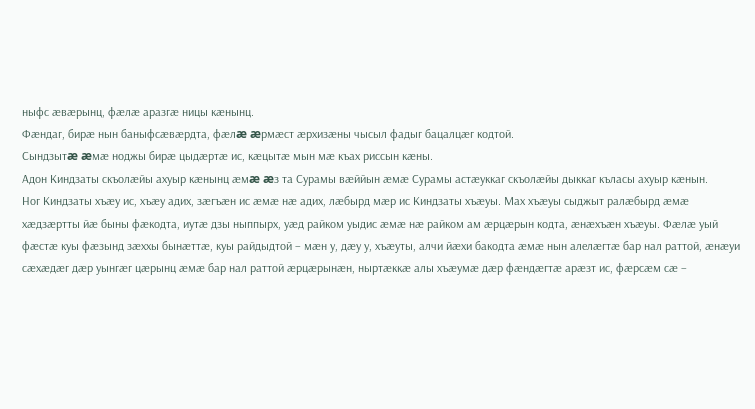ныфс æвæрынц, фæлæ аразгæ ницы кæнынц.
Фæндаг, бирæ нын баныфсæвæрдта, фæлæ æрмæст æрхизæны чысыл фадыг бацалцæг кодтой.
Сындзытæ æмæ ноджы бирæ цыдæртæ ис, кæцытæ мын мæ къах риссын кæны.
Адон Киндзаты скъолæйы ахуыр кæнынц æмæ æз та Сурамы вæййын æмæ Сурамы астæуккаг скъолæйы дыккаг къласы ахуыр кæнын.
Ног Киндзаты хъæу ис, хъæу адих, зæгъæн ис æмæ нæ адих, лæбырд мæр ис Киндзаты хъæуы. Мах хъæуы сыджыт ралæбырд æмæ хæдзæртты йæ быны фæкодта, иутæ дзы ныппырх, уæд райком уыдис æмæ нæ райком ам æрцæрын кодта, æнæхъæн хъæуы. Фæлæ уый фæстæ куы фæзынд зæххы бынæттæ, куы райдыдтой – мæн у, дæу у, хъæуты, алчи йæхи бакодта æмæ нын алелæгтæ бар нал раттой, æнæуи сæхæдæг дæр уынгæг цæрынц æмæ бар нал раттой æрцæрынæн, ныртæккæ алы хъæумæ дæр фæндæгтæ арæзт ис, фæрсæм сæ –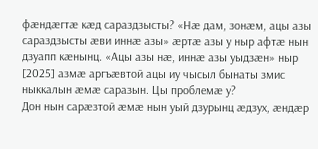фæндæгтæ кæд сараздзысты? «Нæ дам, зонæм, ацы азы сараздзысты æви иннæ азы» æртæ азы у ныр афтæ нын дзуапп кæнынц. «Ацы азы нæ, иннæ азы уыдзæн» ныр [2025] азмæ аргъæвтой ацы иу чысыл бынаты змис ныккалын æмæ саразын. Цы проблемæ у?
Дон нын сарæзтой æмæ нын уый дзурынц æдзух, æндæр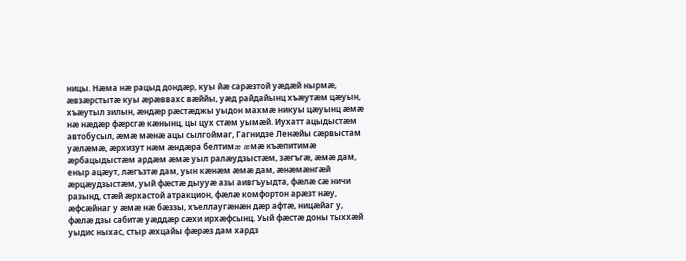ницы. Нæма нæ рацыд дондæр, куы йæ сарæзтой уæдæй нырмæ, æвзæрстытæ куы æрæввахс вæййы, уæд райдайынц хъæутæм цæуын, хъæутыл зилын, æндæр рæстæджы уыдон махмæ никуы цæуынц æмæ нæ нæдæр фæрсгæ кæнынц, цы цух стæм уымæй. Иухатт ацыдыстæм автобусыл, æмæ мæнæ ацы сылгоймаг, Гагнидзе Ленæйы сæрвыстам уæлæмæ, æрхизут нæм æндæра белтимæ æмæ къæпитимæ æрбацыдыстæм ардæм æмæ уыл ралæудзыстæм, зæгъгæ, æмæ дам, еныр ацæут, лæгъзтæ дам, уын кæнæм æмæ дам, æнæмæнгæй æрцæудзыстæм, уый фæстæ дыууæ азы аивгъуыдта, фæлæ сæ ничи разынд, стæй æрхастой атракцион, фæлæ комфортон арæзт нæу, æфсæйнаг у æмæ нæ бæззы, хъеллаугæнæн дæр афтæ, ницæйаг у, фæлæ дзы сабитæ уæддæр сæхи ирхæфсынц. Уый фæстæ доны тыххæй уыдис ныхас, стыр æхцайы фæрæз дам хардз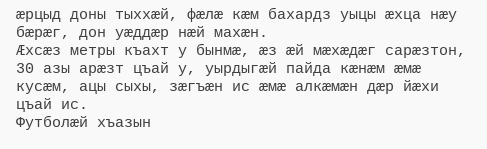æрцыд доны тыххæй, фæлæ кæм бахардз уыцы æхца нæу бæрæг, дон уæддæр нæй махæн.
Æхсæз метры къахт у бынмæ, æз æй мæхæдæг сарæзтон, 30 азы арæзт цъай у, уырдыгæй пайда кæнæм æмæ кусæм, ацы сыхы, зæгъæн ис æмæ алкæмæн дæр йæхи цъай ис.
Футболæй хъазын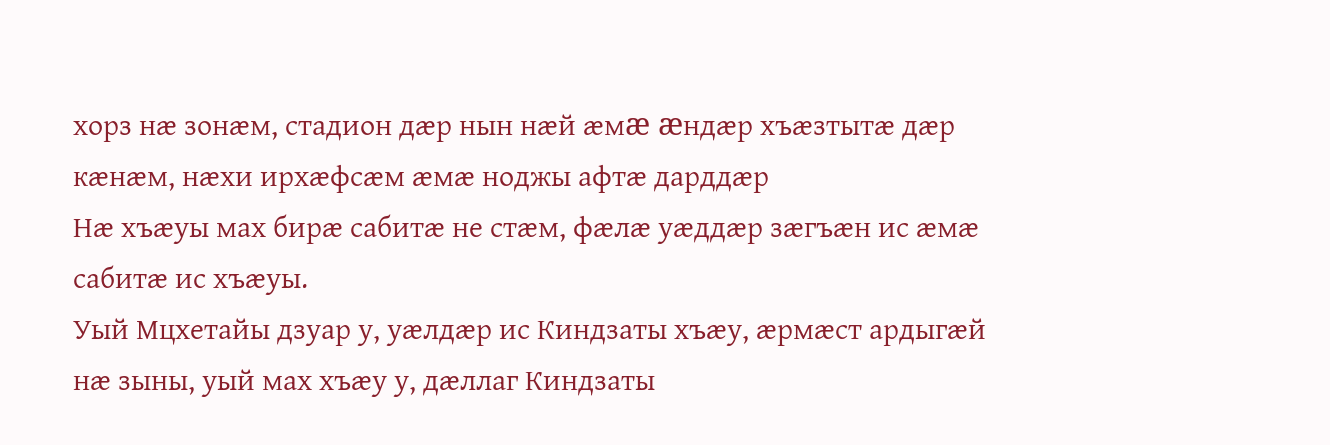хорз нæ зонæм, стадион дæр нын нæй æмæ æндæр хъæзтытæ дæр кæнæм, нæхи ирхæфсæм æмæ ноджы афтæ дарддæр
Нæ хъæуы мах бирæ сабитæ не стæм, фæлæ уæддæр зæгъæн ис æмæ сабитæ ис хъæуы.
Уый Мцхетайы дзуар у, уæлдæр ис Киндзаты хъæу, æрмæст ардыгæй нæ зыны, уый мах хъæу у, дæллаг Киндзаты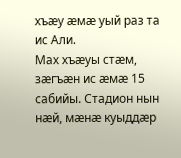хъæу æмæ уый раз та ис Али.
Мах хъæуы стæм, зæгъæн ис æмæ 15 сабийы. Стадион нын нæй, мæнæ куыддæр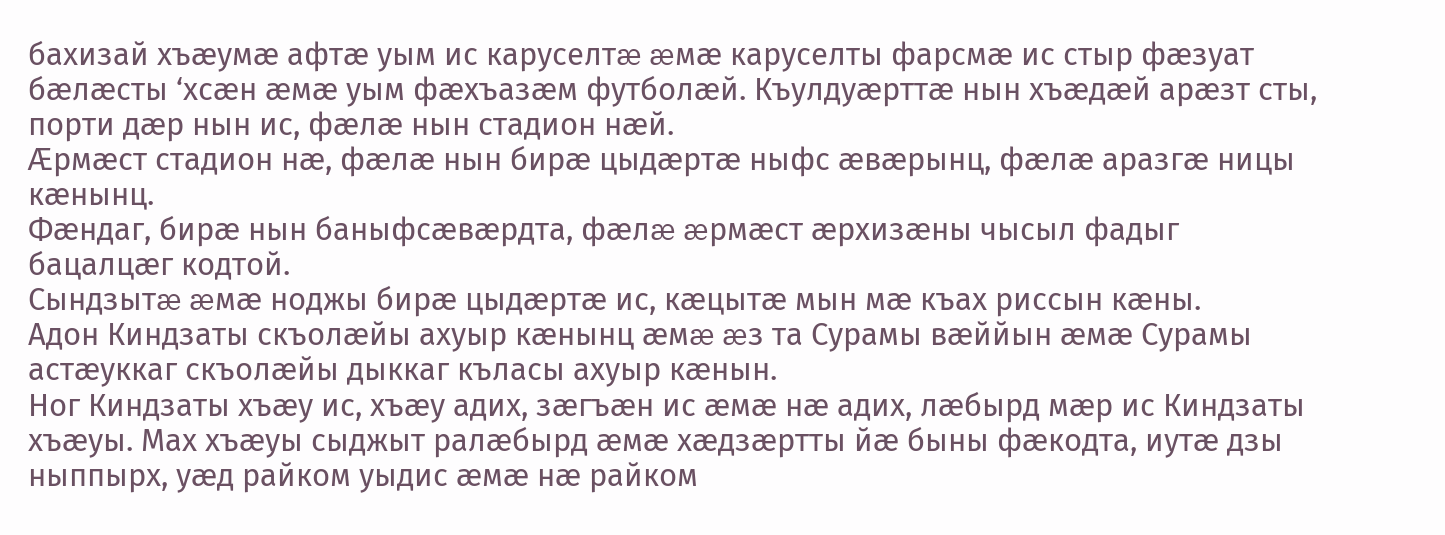бахизай хъæумæ афтæ уым ис каруселтæ æмæ каруселты фарсмæ ис стыр фæзуат бæлæсты ‘хсæн æмæ уым фæхъазæм футболæй. Къулдуæрттæ нын хъæдæй арæзт сты, порти дæр нын ис, фæлæ нын стадион нæй.
Æрмæст стадион нæ, фæлæ нын бирæ цыдæртæ ныфс æвæрынц, фæлæ аразгæ ницы кæнынц.
Фæндаг, бирæ нын баныфсæвæрдта, фæлæ æрмæст æрхизæны чысыл фадыг бацалцæг кодтой.
Сындзытæ æмæ ноджы бирæ цыдæртæ ис, кæцытæ мын мæ къах риссын кæны.
Адон Киндзаты скъолæйы ахуыр кæнынц æмæ æз та Сурамы вæййын æмæ Сурамы астæуккаг скъолæйы дыккаг къласы ахуыр кæнын.
Ног Киндзаты хъæу ис, хъæу адих, зæгъæн ис æмæ нæ адих, лæбырд мæр ис Киндзаты хъæуы. Мах хъæуы сыджыт ралæбырд æмæ хæдзæртты йæ быны фæкодта, иутæ дзы ныппырх, уæд райком уыдис æмæ нæ райком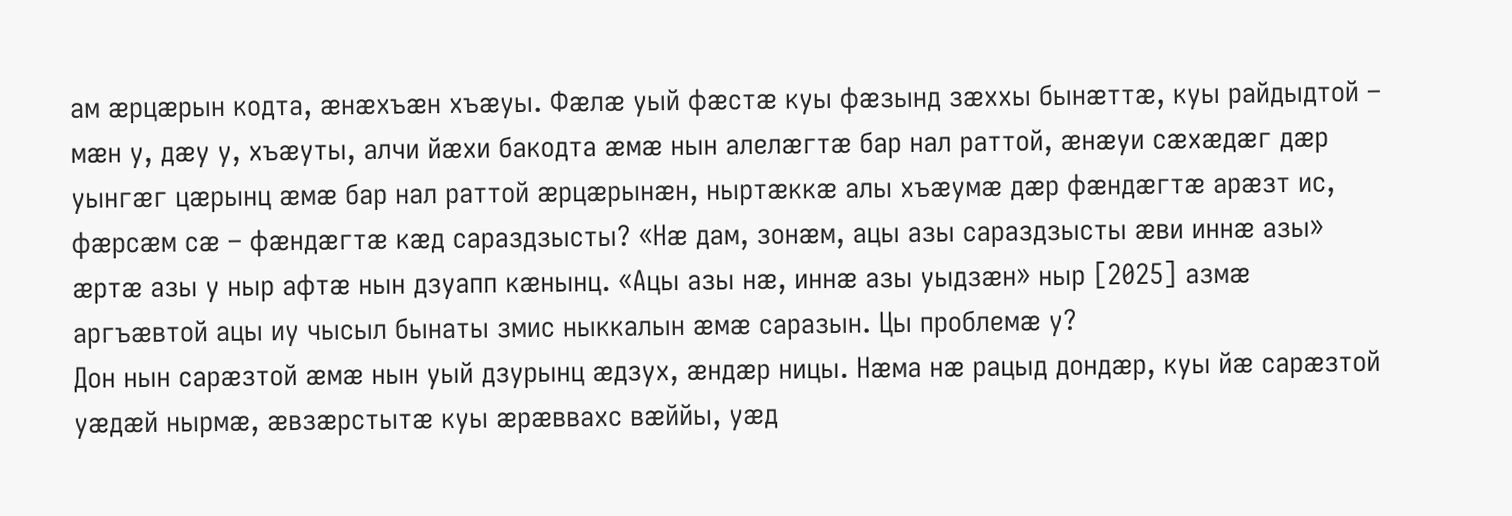ам æрцæрын кодта, æнæхъæн хъæуы. Фæлæ уый фæстæ куы фæзынд зæххы бынæттæ, куы райдыдтой – мæн у, дæу у, хъæуты, алчи йæхи бакодта æмæ нын алелæгтæ бар нал раттой, æнæуи сæхæдæг дæр уынгæг цæрынц æмæ бар нал раттой æрцæрынæн, ныртæккæ алы хъæумæ дæр фæндæгтæ арæзт ис, фæрсæм сæ – фæндæгтæ кæд сараздзысты? «Нæ дам, зонæм, ацы азы сараздзысты æви иннæ азы» æртæ азы у ныр афтæ нын дзуапп кæнынц. «Ацы азы нæ, иннæ азы уыдзæн» ныр [2025] азмæ аргъæвтой ацы иу чысыл бынаты змис ныккалын æмæ саразын. Цы проблемæ у?
Дон нын сарæзтой æмæ нын уый дзурынц æдзух, æндæр ницы. Нæма нæ рацыд дондæр, куы йæ сарæзтой уæдæй нырмæ, æвзæрстытæ куы æрæввахс вæййы, уæд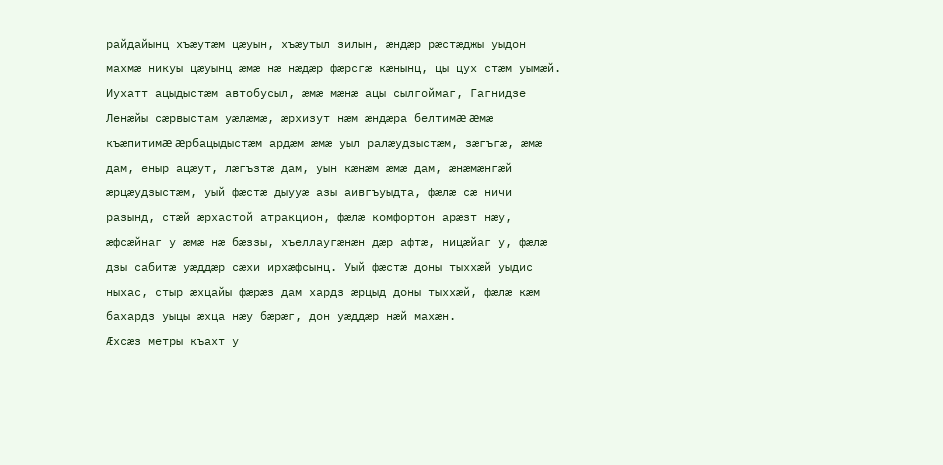райдайынц хъæутæм цæуын, хъæутыл зилын, æндæр рæстæджы уыдон махмæ никуы цæуынц æмæ нæ нæдæр фæрсгæ кæнынц, цы цух стæм уымæй. Иухатт ацыдыстæм автобусыл, æмæ мæнæ ацы сылгоймаг, Гагнидзе Ленæйы сæрвыстам уæлæмæ, æрхизут нæм æндæра белтимæ æмæ къæпитимæ æрбацыдыстæм ардæм æмæ уыл ралæудзыстæм, зæгъгæ, æмæ дам, еныр ацæут, лæгъзтæ дам, уын кæнæм æмæ дам, æнæмæнгæй æрцæудзыстæм, уый фæстæ дыууæ азы аивгъуыдта, фæлæ сæ ничи разынд, стæй æрхастой атракцион, фæлæ комфортон арæзт нæу, æфсæйнаг у æмæ нæ бæззы, хъеллаугæнæн дæр афтæ, ницæйаг у, фæлæ дзы сабитæ уæддæр сæхи ирхæфсынц. Уый фæстæ доны тыххæй уыдис ныхас, стыр æхцайы фæрæз дам хардз æрцыд доны тыххæй, фæлæ кæм бахардз уыцы æхца нæу бæрæг, дон уæддæр нæй махæн.
Æхсæз метры къахт у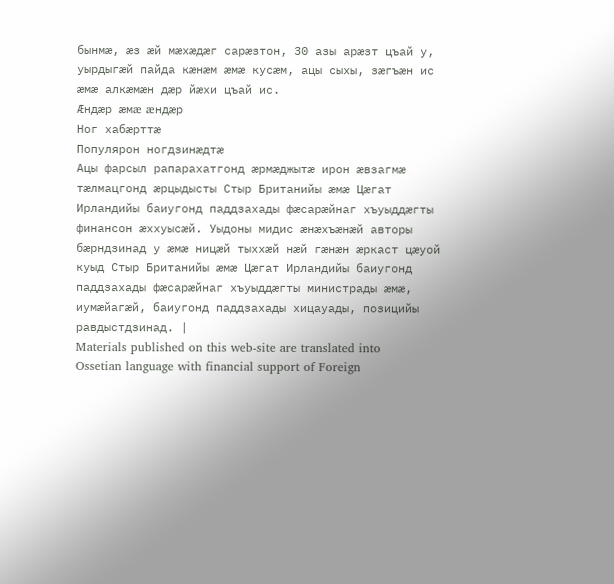бынмæ, æз æй мæхæдæг сарæзтон, 30 азы арæзт цъай у, уырдыгæй пайда кæнæм æмæ кусæм, ацы сыхы, зæгъæн ис æмæ алкæмæн дæр йæхи цъай ис.
Æндæр æмæ æндæр
Ног хабæрттæ
Популярон ногдзинæдтæ
Ацы фарсыл рапарахатгонд æрмæджытæ ирон æвзагмæ тæлмацгонд æрцыдысты Стыр Британийы æмæ Цæгат Ирландийы баиугонд паддзахады фæсарæйнаг хъуыддæгты финансон æххуысæй. Уыдоны мидис æнæхъæнæй авторы бæрндзинад у æмæ ницæй тыххæй нæй гæнæн æркаст цæуой куыд Стыр Британийы æмæ Цæгат Ирландийы баиугонд паддзахады фæсарæйнаг хъуыддæгты министрады æмæ, иумæйагæй, баиугонд паддзахады хицауады, позицийы равдыстдзинад. |
Materials published on this web-site are translated into Ossetian language with financial support of Foreign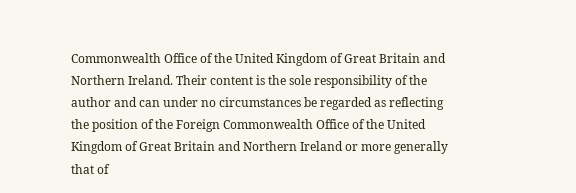Commonwealth Office of the United Kingdom of Great Britain and Northern Ireland. Their content is the sole responsibility of the author and can under no circumstances be regarded as reflecting the position of the Foreign Commonwealth Office of the United Kingdom of Great Britain and Northern Ireland or more generally that of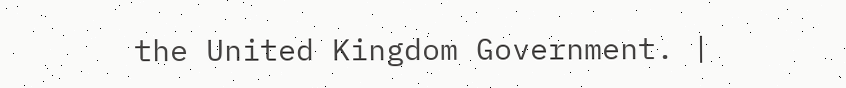the United Kingdom Government. |